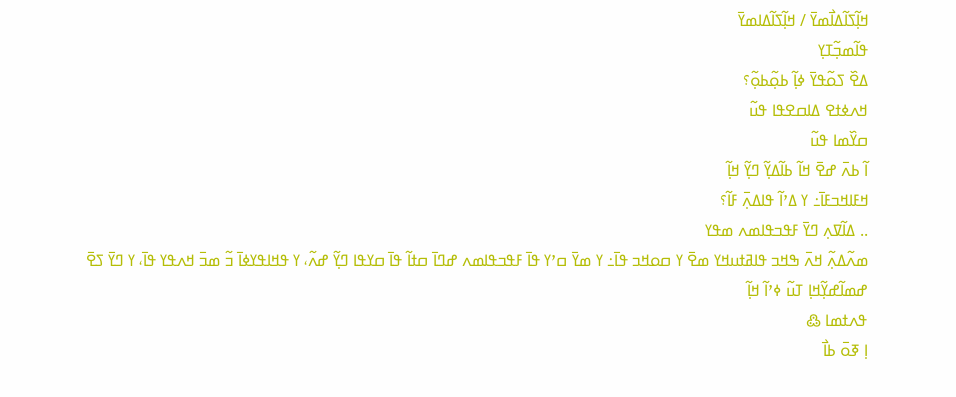ߞߊ߲߬ߖߊ߬ߡߊ߯ߘߌ߫ / ߞߊ߲߬ߖߊ߬ߡߊߘߌ߫
ߟߊ߬ߘߏ߲߬ߠߌ߲
ߡߐ߰ ߖߋ߬ߟߌ߫ ߦߊ߲߬ ߕߋ߲߬ߕߋ߲߬؟
ߞߍߦߙߐ ߡߊߛߐߟߊ ߟߎ߬
ߛߌ߰ߘߊ ߟߎ߬
ߊ߬ ߕߍ߫ ߝߐ߫ ߞߊ߬ ߕߊ߬ߡߌ߲߬ ߣߌ߲߬ ߞߊ߲߬
ߞߓߊߞߏߓߊ߫߸ ߌ ߡߴߊ߬ ߟߊߡߍ߲߫ ߓߊ߬؟
.. ߡߊ߬ߜߍ߲ ߣߌ߫ ߓߟߏߟߊߘߍ ߘߟߌ
ߘߍ߬ߡߍ߲߬ ߞߍ߫ ߒߞߏ ߟߊߥߙߎߞߌ ߘߐ߫ ߌ ߛߋߞߏ ߟߊ߫߸ ߌ ߘߌ߫ ߛߴߌ ߟߊ߫ ߓߟߏߟߊߘߍ ߝߣߊ߫ ߛߙߊ߬ ߟߊ߫ ߛߌߟߊ ߣߌ߲߬ ߝߍ߬، ߌ ߟߞߊߟߌߦߊ߫ ߏ߬ ߘߏ߫ ߞߍߟߌ ߟߊ߫، ߌ ߣߌ߫ ߖߐ߫
ߝߘߊ߬ߝߌ߲߬ߞߊ߲ ߠߎ߬ ߦߴߊ߬ ߞߊ߲߬
ߟߍߙߘߊ ߷
ߊ߲ ߧߋ߫ ߕߊ߯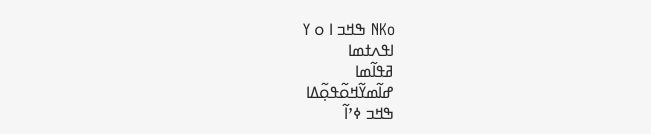NKo ߒߞߏ ߊ ߋ ߌ
ߊߟߍߙߘߊ
ߥߟߊ߬ߘߊ
ߝߊ߬ߘߌ߬ߞߋ߬ߟߋ߲߬ߡߊ
ߒߞߏ ߦߴߊ߬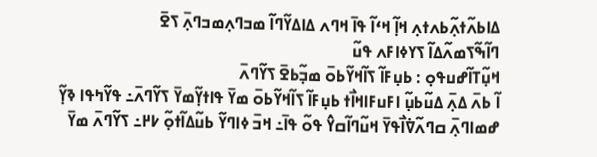ߡߊߕߍ߬ߙߍ߲߬ߕߍߙߍ߲ ߞߊ߲߬ ߞߵߊ߬ ߟߊ߫ ߞߣߍ ߡߊߡߌ߬ߣߊ߬ ߘߏߣߍ߲ߘߏߣߍ߲߫ ߖߐ߫
ߣߊ߬ߒ߬ߖߘߍ߬ߡߊ߬ ߖߌߦߊߓߍ ߟߎ߬
ߞߎ߲߬ߠߊ߬ߝߎߟߋ߲ : ߕߎ߲ߓߊ߬ ߖߊ߬ߞߌ߬ߕߋ߫ ߘߏ߲߬ߕߐ߫ ߖߌ߬ߣߍ߫
ߊ߬ ߕߍ߫ ߡߍ߲߫ ߡߎ߬ߕߎ߲߬ ߊߓߎߓߊߞߊ߯ߙ ߕߎ߲ߓߊ߬ ߖߊ߬ߞߌ߬ߕߋ߫ ߘߌ߫ ߟߊߙߌ߲߬ߘߌ߫ ߖߌ߬ߣߍ߫߸ ߟߌ߬ߤߟߊ ߢߌ߲߬ ߝߘߊߣߍ߲߫ ߛߣߍ߬ߜ߭ߊ߯ߟߌ߫ ߞߎ߬ߣߊ߬ߛߌ߮ ߟߋ߬ ߟߊ߫߸ ߞߏ߫ ߦߊߣߌ߬ ߕߎ߬ߡߊ߬ߙߋ߲߬ ߇߂߸ ߖߌ߬ߣߍ߫ ߘߌ߫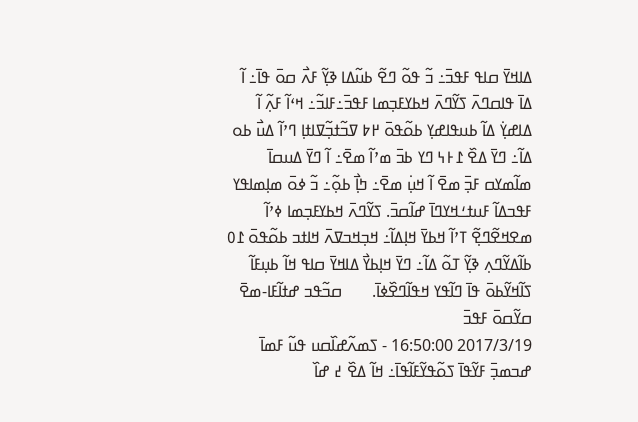ߡߊߞߌ߫ ߛߊߟ ߓߟߏ߫߸ ߏ߬ ߟߋ߬ ߣߐ߬ ߕߎ߬ߡߊ ߢߌ߲߬ ߓߍ߯ ߛߋ߫ ߟߊ߫߸ ߊ߬ ߡߊ߫ ߟߊߛߣߍ߫ ߖߌ߬ߣߍ߫ ߞߕߌߓߏ߲ߘߊ ߓߟߏ߫߸ߓߊߏ߬߸ ߞߵߊ߬ ߓߍ߲߬ ߊ߬ ߡߊߝߌ߲߭ ߡߊ߬ ߕߎߟߊߝߌ߲ ߕߋ߬ߟߋ߫ ߂߈ ߜߏ߬ߙߏ߲߬ߜߊߙߊ߲ ߣߴߊ߬ ߡߎ߯ ߕߋ ߡߊ߬߸ ߣߌ߫ ߡߐ߰ ߁߅߆ ߣߌ ߕߏ߫ ߘߴߊ߬ ߘߐ߫߸ ߊ߬ ߣߌ߫ ߡߎߛߊ߫ ߘߊ߬ߘߌߛ ߓߏ߲߫ ߘߐ߫ ߊ߬ ߞߎ߲߭ ߘߐ߫߸ ߤߊ߲߯ ߕߋ߲߬߸ ߏ߬ ߦߋ߫ ߘߊ߲ߘߊߟߌ ߓߟߏߡߊ߬ ߓߎߙߑߞߌߣߊ߫ ߝߊ߬ߛߏ߫. ߖߌ߬ߣߍ߫ ߞߕߌߓߏ߲ߘߊ ߦߴߊ߬ ߘߐߞߐ߬ߣߐ߲߬ ߠߴߊ߬ ߞߕߌ߫ ߞߊ߲ߡߊ߬߸ ߞߏ߲ߞߏߜߍ߫ ߞߊߙߏ ߕߋ߬ߟߋ߫ ߁߀ ߕߊ߬ߡߌ߬ߣߍ߲ ߢߌ߲߬ ߠߋ߬ ߡߊ߬߸ ߣߌ߫ ߞߊ߲ߕߌ߯ ߡߊߞߌ߫ ߛߊߟ ߞߊ߬ ߕߎ߲ߓߊ߬ ߖߊ߬ߞߌ߬ߕߋ߫ ߟߊ߫ ߣߊ߬ߟߌ ߞߟߊ߬ߣߐ߰ߦߊ߫.       ߛߏ߬ߟߏ ߝߙߊ߬ߓߊ-ߘߐ߫ ߛߌ߬ߛߋ߫ ߓߟߏ߫
2017/3/19 16:50:00 - ߖߘߍ߬ߝߊ߰ߛߎ ߟߎ߬ ߓߘߊ߫ ߝߏߘߏ߲߫ ߓߌ߬ߟߊ߫ ߖߋ߬ߟߌ߬ߓߊ߬ߟߊ߫߸ ߞߊ߬ ߡߐ߰ ߄ ߝߊ߰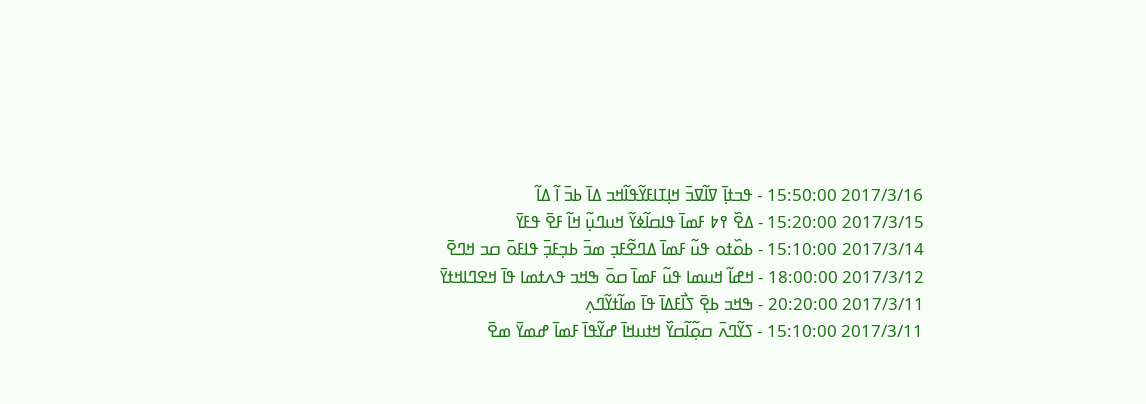2017/3/16 15:50:00 - ߟߏߙߊ߲߫ ߜߊ߬ߜߏ߫ ߞߊ߲ߠߊߓߌ߬ߟߊ߬ߞߏ ߡߊ߫ ߕߏ߫ ߊ߬ ߡߊ߬
2017/3/15 15:20:00 - ߡߐ߰ ߉߈ ߓߘߊ߫ ߟߊߛߊ߬ߦߌ߬ ߞߎߣߎ߲߬ ߞߊ߬ ߓߐ߫ ߟߓߌ߫
2017/3/14 15:10:00 - ߕߋ߰ߙߋ ߟߎ߬ ߓߘߊ߫ ߡߣߐ߬ߓߏ߲ ߘߏ߫ ߕߏ߲ߓߏ߲߫ ߟߊߓߋ߫ ߛߏ ߞߣߐ߫
2017/3/12 18:00:00 - ߞߝߊ߬ ߞߎߘߊ ߟߎ߬ ߓߘߊ߫ ߛߋ߫ ߒߞߏ ߟߍߙߘߊ ߟߊ߫ ߞߐߣߊߞߙߌ߫
2017/3/11 20:20:00 - ߒߞߏ ߕߐ߲߫ ߖߊ߯ߓߡߊ߫ ߟߊ߫ ߘߊ߬ߙߌ߬ߣߍ߲
2017/3/11 15:10:00 - ߖߌ߬ߣߍ߫ ߛߋ߲߬ߊ߬ߛߌ߰ ߞߙߎߞߊ߫ ߝߌ߬ߟߊ߫ ߓߘߊ߫ ߝߘߌ߫ ߘߐ߫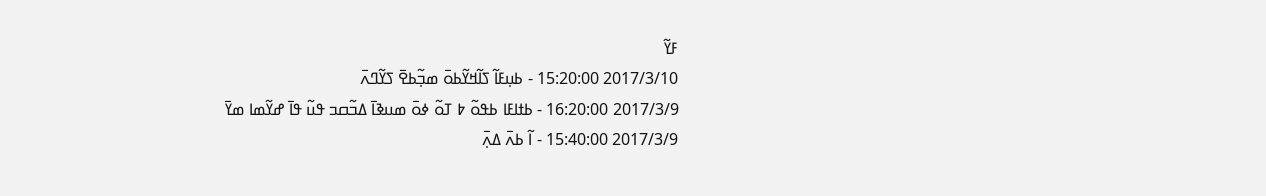ߓߌ߬
2017/3/10 15:20:00 - ߕߎ߲ߓߊ߬ ߖߊ߬ߞߌ߬ߕߋ߫ ߘߏ߲߬ߕߐ߫ ߖߌ߬ߣߍ߫
2017/3/9 16:20:00 - ߕߙߊߓߊ ߕߟߋ߬ ߈ ߠߋ߬ ߦߋ߫ ߘߎߢߊ߫ ߡߏ߬ߛߏ ߟߎ߬ ߟߊ߫ ߝߌ߬ߘߊ ߘߌ߫
2017/3/9 15:40:00 - ߊ߬ ߕߍ߫ ߡߍ߲߫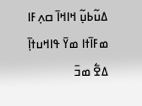ߡߎ߬ߕߎ߲߬ ߞߊߞߊ߫ ߛߍ߲ߓߊ ߘߓߊ߫ߙߊ ߘߌ߫ ߟߊߞߎߙߊ߲߫
ߡߐ߱ ߘߏ߫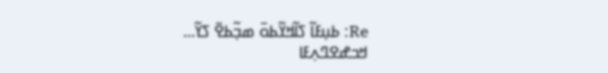Re: ߕߎ߲ߓߊ߬ ߖߊ߬ߞߌ߬ߕߋ߫ ߘߏ߲߬ߕߐ߫ ߖߌ߬...
ߞߏߝߐߣߍ߲ߓߊ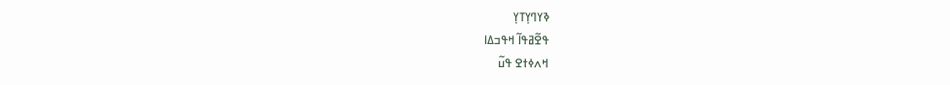ߢߌߣߌ߲ߠߌ߲
ߟߐ߬ߥߟߊ߬ ߞߟߏߡߊ
ߞߍߦߙߐ ߟߎ߬